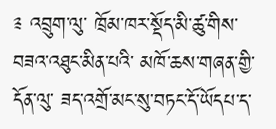༉ འབྲུག་ལུ་ ཁྲོམ་ཁར་སྡོད་མི་ཚུ་གིས་ བཟའ་འཐུང་མིན་པའི་ མཁོ་ཆས་གཞན་གྱི་དོན་ལུ་ ཟད་འགྲོ་མང་སུ་བཏང་དོ་ཡོདཔ་ད་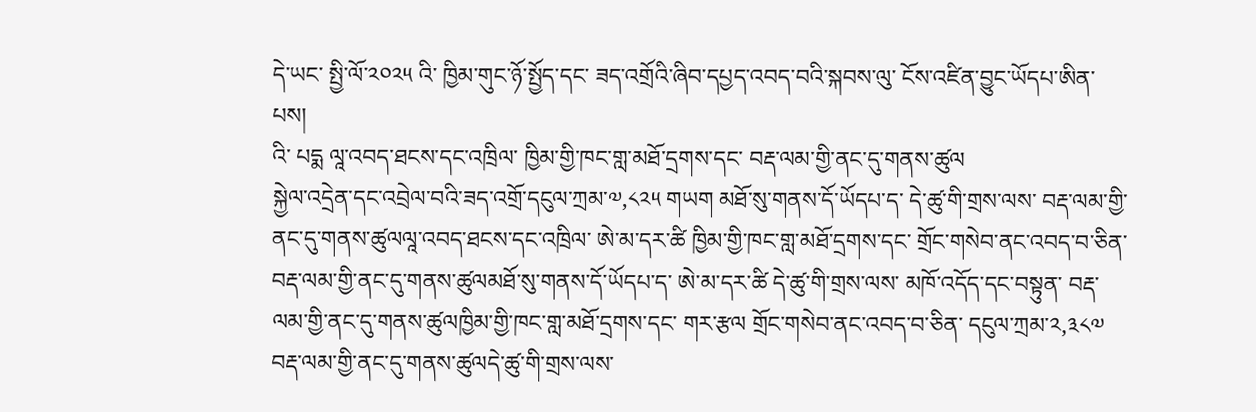དེ་ཡང་ སྤྱི་ལོ་༢༠༢༥ འི་ ཁྱིམ་གུང་ཉོ་སྤྱོད་དང་ ཟད་འགྲོའི་ཞིབ་དཔྱད་འབད་བའི་སྐབས་ལུ་ ངོས་འཛིན་བྱུང་ཡོདཔ་ཨིན་པས།
འི་ པདྨ ལཱ་འབད་ཐངས་དང་འཁྲིལ་ ཁྱིམ་གྱི་ཁང་གླ་མཐོ་དྲགས་དང་ བརྡ་ལམ་གྱི་ནང་དུ་གནས་ཚུལ
སྐྱེལ་འདྲེན་དང་འབྲེལ་བའི་ཟད་འགྲོ་དངུལ་ཀྲམ་༧,༨༢༥ གཡག མཐོ་སུ་གནས་དོ་ཡོདཔ་ད་ དེ་ཚུ་གི་གྲས་ལས་ བརྡ་ལམ་གྱི་ནང་དུ་གནས་ཚུལལཱ་འབད་ཐངས་དང་འཁྲིལ་ ཨེ་མ་དར་ཚི ཁྱིམ་གྱི་ཁང་གླ་མཐོ་དྲགས་དང་ གྲོང་གསེབ་ནང་འབད་བ་ཅིན་ བརྡ་ལམ་གྱི་ནང་དུ་གནས་ཚུལམཐོ་སུ་གནས་དོ་ཡོདཔ་ད་ ཨེ་མ་དར་ཚི དེ་ཚུ་གི་གྲས་ལས་ མཁོ་འདོད་དང་བསྟུན་ བརྡ་ལམ་གྱི་ནང་དུ་གནས་ཚུལཁྱིམ་གྱི་ཁང་གླ་མཐོ་དྲགས་དང་ གར་རྩལ གྲོང་གསེབ་ནང་འབད་བ་ཅིན་ དངུལ་ཀྲམ་༢,༣༨༧ བརྡ་ལམ་གྱི་ནང་དུ་གནས་ཚུལདེ་ཚུ་གི་གྲས་ལས་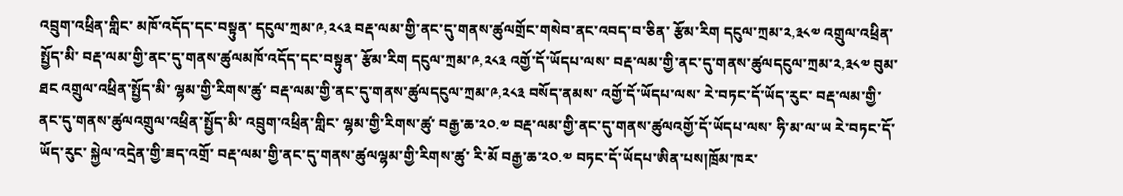འབྲུག་འཕྲིན་གླིང་ མཁོ་འདོད་དང་བསྟུན་ དངུལ་ཀྲམ་༩,༢༨༣ བརྡ་ལམ་གྱི་ནང་དུ་གནས་ཚུལགྲོང་གསེབ་ནང་འབད་བ་ཅིན་ རྩོམ་རིག དངུལ་ཀྲམ་༢,༣༨༧ འགྲུལ་འཕྲིན་སྤྱོད་མི་ བརྡ་ལམ་གྱི་ནང་དུ་གནས་ཚུལམཁོ་འདོད་དང་བསྟུན་ རྩོམ་རིག དངུལ་ཀྲམ་༩,༢༨༣ འགྱོ་དོ་ཡོདཔ་ལས་ བརྡ་ལམ་གྱི་ནང་དུ་གནས་ཚུལདངུལ་ཀྲམ་༢,༣༨༧ བུམ་ཐང འགྲུལ་འཕྲིན་སྤྱོད་མི་ ལྷམ་གྱི་རིགས་ཚུ་ བརྡ་ལམ་གྱི་ནང་དུ་གནས་ཚུལདངུལ་ཀྲམ་༩,༢༨༣ བསོད་ནམས་ འགྱོ་དོ་ཡོདཔ་ལས་ རེ་བཏང་དོ་ཡོད་རུང་ བརྡ་ལམ་གྱི་ནང་དུ་གནས་ཚུལའགྲུལ་འཕྲིན་སྤྱོད་མི་ འབྲུག་འཕྲིན་གླིང་ ལྷམ་གྱི་རིགས་ཚུ་ བརྒྱ་ཆ་༢༠.༧ བརྡ་ལམ་གྱི་ནང་དུ་གནས་ཚུལའགྱོ་དོ་ཡོདཔ་ལས་ ཧི་མ་ལ་ཡ རེ་བཏང་དོ་ཡོད་རུང་ སྐྱེལ་འདྲེན་གྱི་ཟད་འགྲོ་ བརྡ་ལམ་གྱི་ནང་དུ་གནས་ཚུལལྷམ་གྱི་རིགས་ཚུ་ རི་མོ བརྒྱ་ཆ་༢༠.༧ བཏང་དོ་ཡོདཔ་ཨིན་པས།ཁྲོམ་ཁར་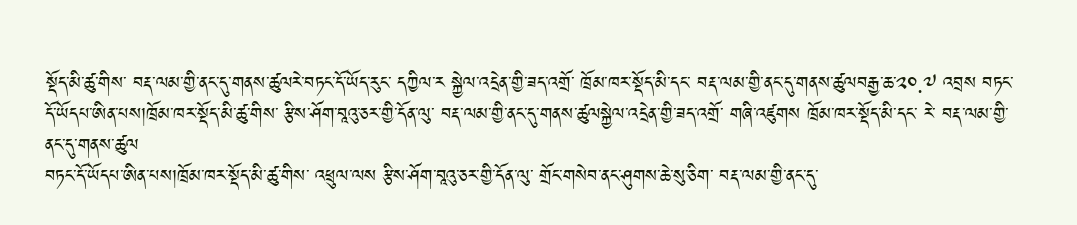སྡོད་མི་ཚུ་གིས་ བརྡ་ལམ་གྱི་ནང་དུ་གནས་ཚུལརེ་བཏང་དོ་ཡོད་རུང་ དཀྱིལ་ར སྐྱེལ་འདྲེན་གྱི་ཟད་འགྲོ་ ཁྲོམ་ཁར་སྡོད་མི་དང་ བརྡ་ལམ་གྱི་ནང་དུ་གནས་ཚུལབརྒྱ་ཆ་༢༠.༧ འབྲས བཏང་དོ་ཡོདཔ་ཨིན་པས།ཁྲོམ་ཁར་སྡོད་མི་ཚུ་གིས་ རྩིས་ཤོག་བཱའུ་ཅར་གྱི་དོན་ལུ་ བརྡ་ལམ་གྱི་ནང་དུ་གནས་ཚུལསྐྱེལ་འདྲེན་གྱི་ཟད་འགྲོ་ གཞི་འཛུགས ཁྲོམ་ཁར་སྡོད་མི་དང་ རེ་ བརྡ་ལམ་གྱི་ནང་དུ་གནས་ཚུལ
བཏང་དོ་ཡོདཔ་ཨིན་པས།ཁྲོམ་ཁར་སྡོད་མི་ཚུ་གིས་ འཕྲུལ་ལས རྩིས་ཤོག་བཱའུ་ཅར་གྱི་དོན་ལུ་ གྲོང་གསེབ་ནང་ཤུགས་ཆེ་སུ་ཅིག་ བརྡ་ལམ་གྱི་ནང་དུ་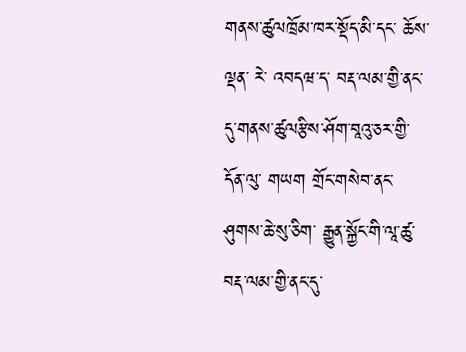གནས་ཚུལཁྲོམ་ཁར་སྡོད་མི་དང་ ཆོས་ལྡན་ རེ་ འབདཝ་ད་ བརྡ་ལམ་གྱི་ནང་དུ་གནས་ཚུལརྩིས་ཤོག་བཱའུ་ཅར་གྱི་དོན་ལུ་ གཡག གྲོང་གསེབ་ནང་ཤུགས་ཆེ་སུ་ཅིག་ རྒྱུན་སྐྱོང་གི་ལཱ་ཚུ་ བརྡ་ལམ་གྱི་ནང་དུ་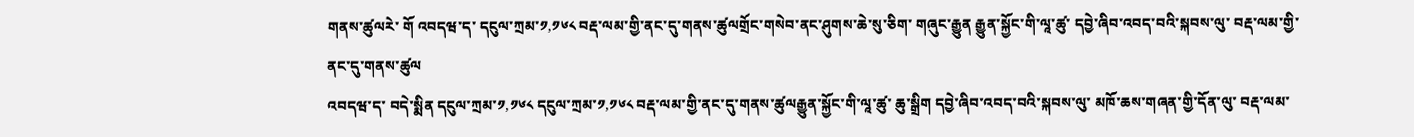གནས་ཚུལརེ་ གོ འབདཝ་ད་ དངུལ་ཀྲམ་༡,༡༦༨ བརྡ་ལམ་གྱི་ནང་དུ་གནས་ཚུལགྲོང་གསེབ་ནང་ཤུགས་ཆེ་སུ་ཅིག་ གཞུང་རྒྱུན རྒྱུན་སྐྱོང་གི་ལཱ་ཚུ་ དབྱེ་ཞིབ་འབད་བའི་སྐབས་ལུ་ བརྡ་ལམ་གྱི་ནང་དུ་གནས་ཚུལ
འབདཝ་ད་ བདེ་སྨིན དངུལ་ཀྲམ་༡,༡༦༨ དངུལ་ཀྲམ་༡,༡༦༨ བརྡ་ལམ་གྱི་ནང་དུ་གནས་ཚུལརྒྱུན་སྐྱོང་གི་ལཱ་ཚུ་ ཆུ་སྒྲིག དབྱེ་ཞིབ་འབད་བའི་སྐབས་ལུ་ མཁོ་ཆས་གཞན་གྱི་དོན་ལུ་ བརྡ་ལམ་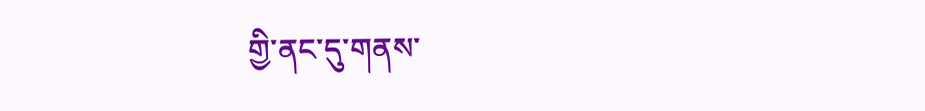གྱི་ནང་དུ་གནས་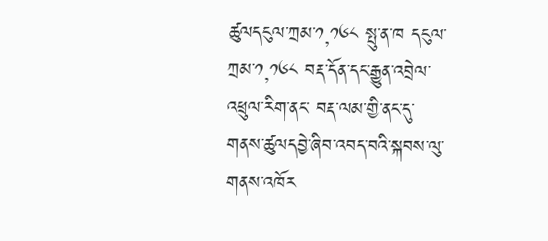ཚུལདངུལ་ཀྲམ་༡,༡༦༨ སྤུ་ན་ཁ དངུལ་ཀྲམ་༡,༡༦༨ བརྡ་དོན་དང་རྒྱུན་འབྲེལ་འཕྲུལ་རིག་ནང་ བརྡ་ལམ་གྱི་ནང་དུ་གནས་ཚུལདབྱེ་ཞིབ་འབད་བའི་སྐབས་ལུ་ གནས་འཁོར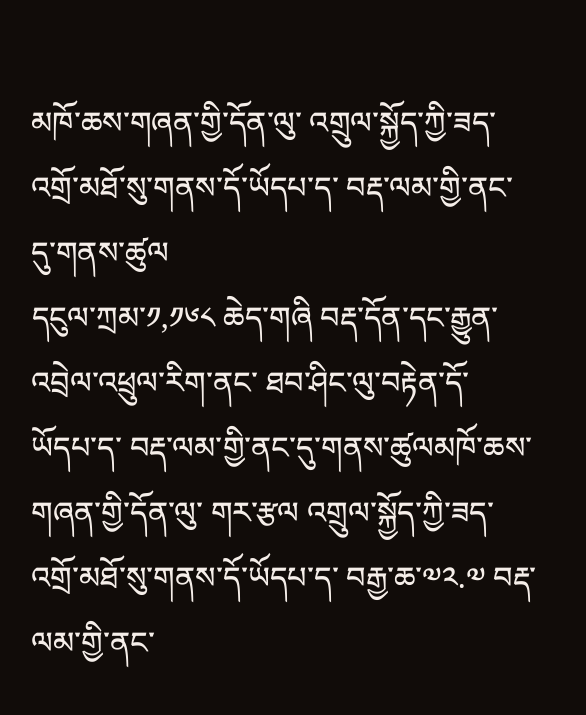མཁོ་ཆས་གཞན་གྱི་དོན་ལུ་ འགྲུལ་སྐྱོད་ཀྱི་ཟད་འགྲོ་མཐོ་སུ་གནས་དོ་ཡོདཔ་ད་ བརྡ་ལམ་གྱི་ནང་དུ་གནས་ཚུལ
དངུལ་ཀྲམ་༡,༡༦༨ ཆེད་གཞི བརྡ་དོན་དང་རྒྱུན་འབྲེལ་འཕྲུལ་རིག་ནང་ ཐབ་ཤིང་ལུ་བརྟེན་དོ་ཡོདཔ་ད་ བརྡ་ལམ་གྱི་ནང་དུ་གནས་ཚུལམཁོ་ཆས་གཞན་གྱི་དོན་ལུ་ གར་རྩལ འགྲུལ་སྐྱོད་ཀྱི་ཟད་འགྲོ་མཐོ་སུ་གནས་དོ་ཡོདཔ་ད་ བརྒྱ་ཆ་༧༢.༧ བརྡ་ལམ་གྱི་ནང་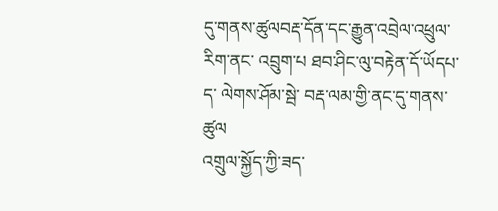དུ་གནས་ཚུལབརྡ་དོན་དང་རྒྱུན་འབྲེལ་འཕྲུལ་རིག་ནང་ འབྲུག་པ ཐབ་ཤིང་ལུ་བརྟེན་དོ་ཡོདཔ་ད་ ལེགས་ཤོམ་སྦེ་ བརྡ་ལམ་གྱི་ནང་དུ་གནས་ཚུལ
འགྲུལ་སྐྱོད་ཀྱི་ཟད་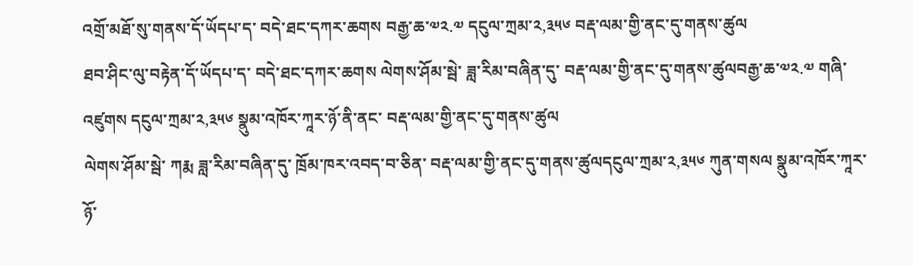འགྲོ་མཐོ་སུ་གནས་དོ་ཡོདཔ་ད་ བདེ་ཐང་དཀར་ཆགས བརྒྱ་ཆ་༧༢.༧ དངུལ་ཀྲམ་༢,༣༥༦ བརྡ་ལམ་གྱི་ནང་དུ་གནས་ཚུལ
ཐབ་ཤིང་ལུ་བརྟེན་དོ་ཡོདཔ་ད་ བདེ་ཐང་དཀར་ཆགས ལེགས་ཤོམ་སྦེ་ ཟླ་རིམ་བཞིན་དུ་ བརྡ་ལམ་གྱི་ནང་དུ་གནས་ཚུལབརྒྱ་ཆ་༧༢.༧ གཞི་འཛུགས དངུལ་ཀྲམ་༢,༣༥༦ སྣུམ་འཁོར་ཀཱར་ཉོ་ནི་ནང་ བརྡ་ལམ་གྱི་ནང་དུ་གནས་ཚུལ
ལེགས་ཤོམ་སྦེ་ ཀརྨ ཟླ་རིམ་བཞིན་དུ་ ཁྲོམ་ཁར་འབད་བ་ཅིན་ བརྡ་ལམ་གྱི་ནང་དུ་གནས་ཚུལདངུལ་ཀྲམ་༢,༣༥༦ ཀུན་གསལ སྣུམ་འཁོར་ཀཱར་ཉོ་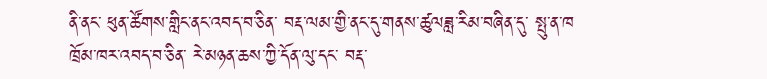ནི་ནང་ ཕུན་ཚོགས་གླིང་ནང་འབད་བ་ཅིན་ བརྡ་ལམ་གྱི་ནང་དུ་གནས་ཚུལཟླ་རིམ་བཞིན་དུ་ སྤུ་ན་ཁ ཁྲོམ་ཁར་འབད་བ་ཅིན་ རེ་མཉན་ཆས་ཀྱི་དོན་ལུ་དང་ བརྡ་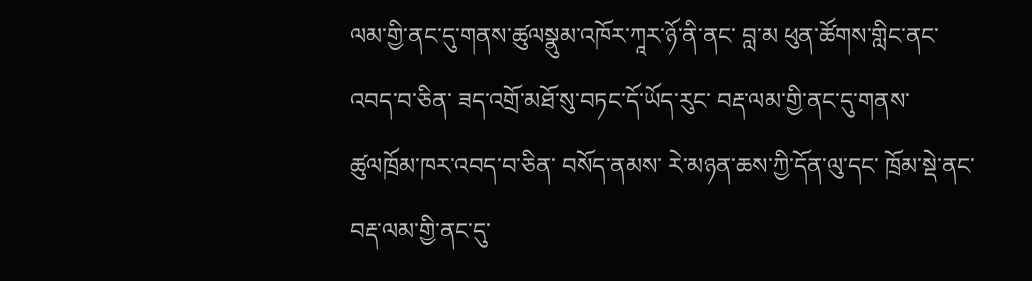ལམ་གྱི་ནང་དུ་གནས་ཚུལསྣུམ་འཁོར་ཀཱར་ཉོ་ནི་ནང་ བླ་མ ཕུན་ཚོགས་གླིང་ནང་འབད་བ་ཅིན་ ཟད་འགྲོ་མཐོ་སུ་བཏང་དོ་ཡོད་རུང་ བརྡ་ལམ་གྱི་ནང་དུ་གནས་ཚུལཁྲོམ་ཁར་འབད་བ་ཅིན་ བསོད་ནམས་ རེ་མཉན་ཆས་ཀྱི་དོན་ལུ་དང་ ཁྲོམ་སྡེ་ནང་ བརྡ་ལམ་གྱི་ནང་དུ་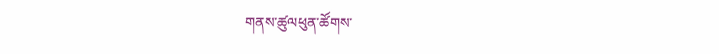གནས་ཚུལཕུན་ཚོགས་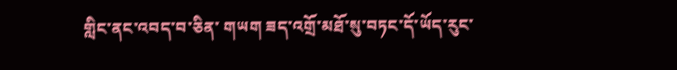གླིང་ནང་འབད་བ་ཅིན་ གཡག ཟད་འགྲོ་མཐོ་སུ་བཏང་དོ་ཡོད་རུང་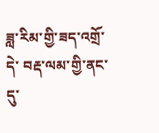ཟླ་རིམ་གྱི་ཟད་འགྲོ་དེ་ བརྡ་ལམ་གྱི་ནང་དུ་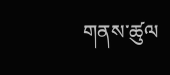གནས་ཚུལ